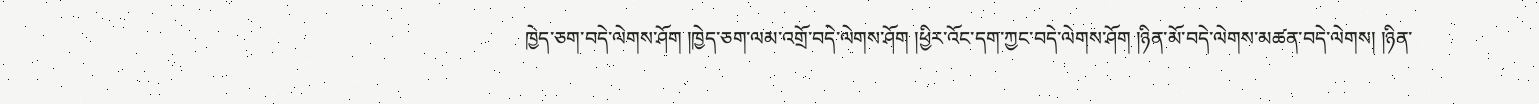ཁྱེད་ཅག་བདེ་ལེགས་ཤོག །ཁྱེད་ཅག་ལམ་འགྲོ་བདེ་ལེགས་ཤོག །ཕྱིར་འོང་དག་ཀྱང་བདེ་ལེགས་ཤོག །ཉིན་མོ་བདེ་ལེགས་མཚན་བདེ་ལེགས། །ཉིན་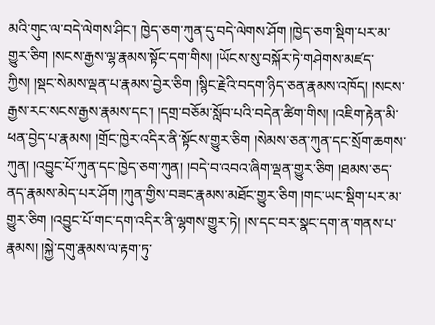མའི་གུང་ལ་བདེ་ལེགས་ཤིང་། ཁྱེད་ཅག་ཀུན་དུ་བདེ་ལེགས་ཤོག །ཁྱེད་ཅག་སྡིག་པར་མ་གྱུར་ཅིག །སངས་རྒྱས་ལྷ་རྣམས་སྟོང་དག་གིས། །ཡོངས་སུ་བསྐོར་ཏེ་གཤེགས་མཛད་ཀྱིས། །སྡང་སེམས་ལྡན་པ་རྣམས་བྱེར་ཅིག །སྙིང་རྗེའི་བདག་ཉིད་ཅན་རྣམས་འཁོད། །སངས་རྒྱས་རང་སངས་རྒྱས་རྣམས་དང་། །དགྲ་བཅོམ་སློབ་པའི་བདེན་ཚིག་གིས། །འཇིག་རྟེན་མི་ཕན་བྱེད་པ་རྣམས། །གྲོང་ཁྱེར་འདིར་ནི་སྟོངས་གྱུར་ཅིག །སེམས་ཅན་ཀུན་དང་སྲོག་ཆགས་ཀུན། །འབྱུང་པོ་ཀུན་དང་ཁྱེད་ཅག་ཀུན། །བདེ་བ་འབའ་ཞིག་ལྡན་གྱུར་ཅིག །ཐམས་ཅད་ནད་རྣམས་མེད་པར་ཤོག །ཀུན་གྱིས་བཟང་རྣམས་མཐོང་གྱུར་ཅིག །གང་ཡང་སྡིག་པར་མ་གྱུར་ཅིག །འབྱུང་པོ་གང་དག་འདིར་ནི་ལྷགས་གྱུར་ཏེ། །ས་དང་བར་སྣང་དག་ན་གནས་པ་རྣམས། །སྐྱེ་དགུ་རྣམས་ལ་རྟག་ཏུ་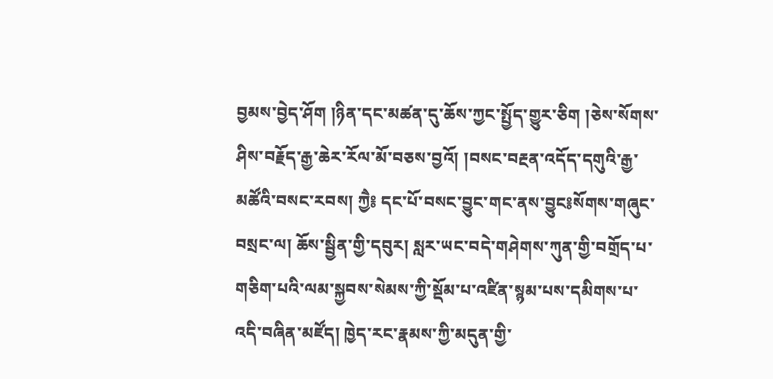བྱམས་བྱེད་ཤོག །ཉིན་དང་མཚན་དུ་ཆོས་ཀྱང་སྤྱོད་གྱུར་ཅིག །ཅེས་སོགས་ཤིས་བརྗོད་རྒྱ་ཆེར་རོལ་མོ་བཅས་བྱའོ། །བསང་བརྔན་འདོད་དགུའི་རྒྱ་མཚོའི་བསང་རབས། ཀྱཻ༔ དང་པོ་བསང་བྱུང་གང་ནས་བྱུང༔སོགས་གཞུང་བསྲང་ལ། ཆོས་སྦྱིན་གྱི་དབུར། སླར་ཡང་བདེ་གཤེགས་ཀུན་གྱི་བགྲོད་པ་གཅིག་པའི་ལམ་སྐྱབས་སེམས་ཀྱི་སྡོམ་པ་འཛིན་སྙམ་པས་དམིགས་པ་འདི་བཞིན་མཛོད། ཁྱེད་རང་རྣམས་ཀྱི་མདུན་གྱི་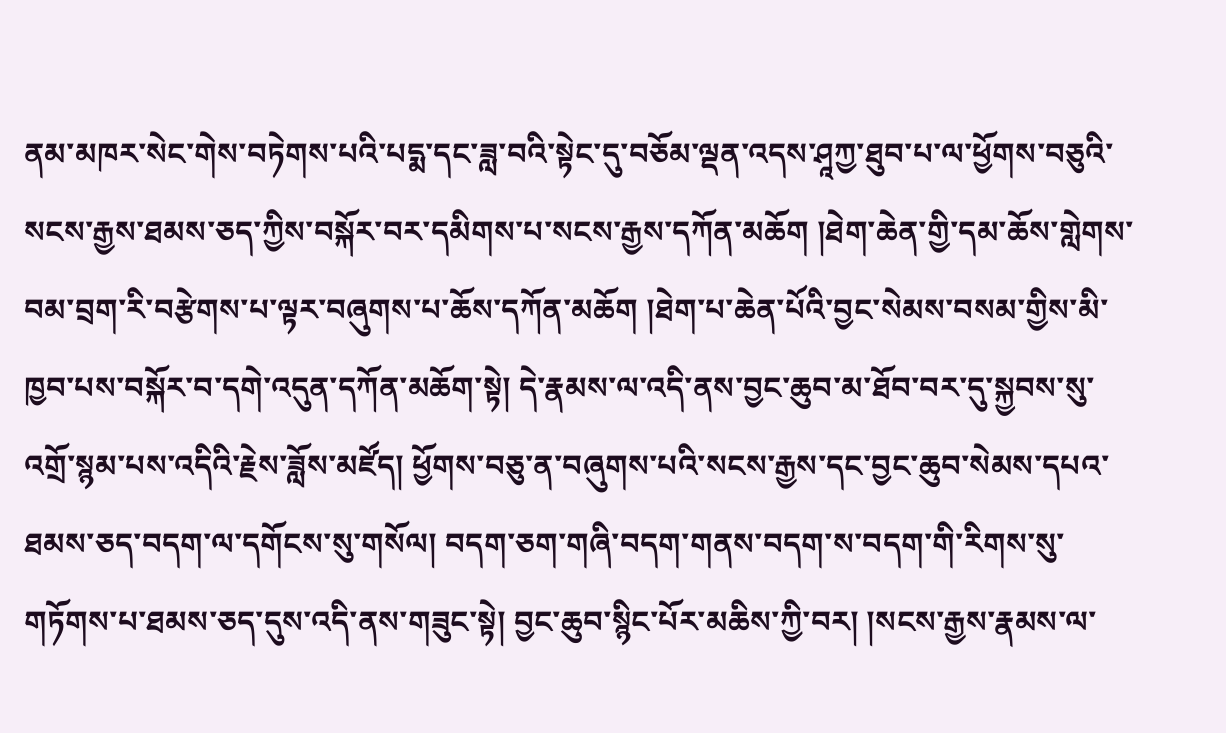ནམ་མཁར་སེང་གེས་བཏེགས་པའི་པདྨ་དང་ཟླ་བའི་སྟེང་དུ་བཅོམ་ལྡན་འདས་ཤཱཀྱ་ཐུབ་པ་ལ་ཕྱོགས་བཅུའི་སངས་རྒྱས་ཐམས་ཅད་ཀྱིས་བསྐོར་བར་དམིགས་པ་སངས་རྒྱས་དཀོན་མཆོག །ཐེག་ཆེན་གྱི་དམ་ཆོས་གླེགས་བམ་བྲག་རི་བརྩེགས་པ་ལྟར་བཞུགས་པ་ཆོས་དཀོན་མཆོག །ཐེག་པ་ཆེན་པོའི་བྱང་སེམས་བསམ་གྱིས་མི་ཁྱབ་པས་བསྐོར་བ་དགེ་འདུན་དཀོན་མཆོག་སྟེ། དེ་རྣམས་ལ་འདི་ནས་བྱང་ཆུབ་མ་ཐོབ་བར་དུ་སྐྱབས་སུ་འགྲོ་སྙམ་པས་འདིའི་རྗེས་ཟློས་མཛོད། ཕྱོགས་བཅུ་ན་བཞུགས་པའི་སངས་རྒྱས་དང་བྱང་ཆུབ་སེམས་དཔའ་ཐམས་ཅད་བདག་ལ་དགོངས་སུ་གསོལ། བདག་ཅག་གཞི་བདག་གནས་བདག་ས་བདག་གི་རིགས་སུ་གཏོགས་པ་ཐམས་ཅད་དུས་འདི་ནས་གཟུང་སྟེ། བྱང་ཆུབ་སྙིང་པོར་མཆིས་ཀྱི་བར། །སངས་རྒྱས་རྣམས་ལ་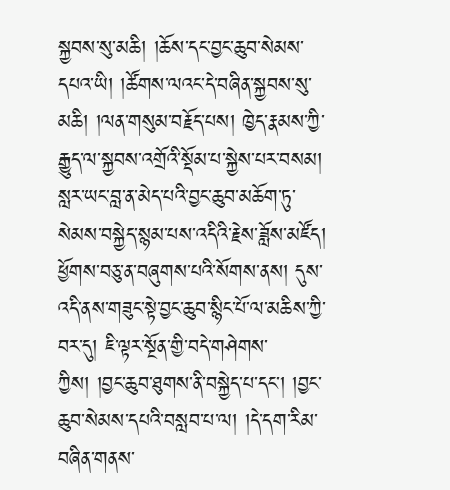སྐྱབས་སུ་མཆི། །ཆོས་དང་བྱང་ཆུབ་སེམས་དཔའ་ཡི། །ཚོགས་ལའང་དེ་བཞིན་སྐྱབས་སུ་མཆི། །ལན་གསུམ་བརྗོད་པས། ཁྱེད་རྣམས་ཀྱི་རྒྱུད་ལ་སྐྱབས་འགྲོའི་སྡོམ་པ་སྐྱེས་པར་བསམ། སླར་ཡང་བླ་ན་མེད་པའི་བྱང་ཆུབ་མཆོག་ཏུ་སེམས་བསྐྱེད་སྙམ་པས་འདིའི་རྗེས་ཟློས་མཛོད། ཕྱོགས་བཅུ་ན་བཞུགས་པའི་སོགས་ནས། དུས་འདི་ནས་གཟུང་སྟེ་བྱང་ཆུབ་སྙིང་པོ་ལ་མཆིས་ཀྱི་བར་དུ། ཇི་ལྟར་སྔོན་གྱི་བདེ་གཤེགས་ཀྱིས། །བྱང་ཆུབ་ཐུགས་ནི་བསྐྱེད་པ་དང་། །བྱང་ཆུབ་སེམས་དཔའི་བསླབ་པ་ལ། །དེ་དག་རིམ་བཞིན་གནས་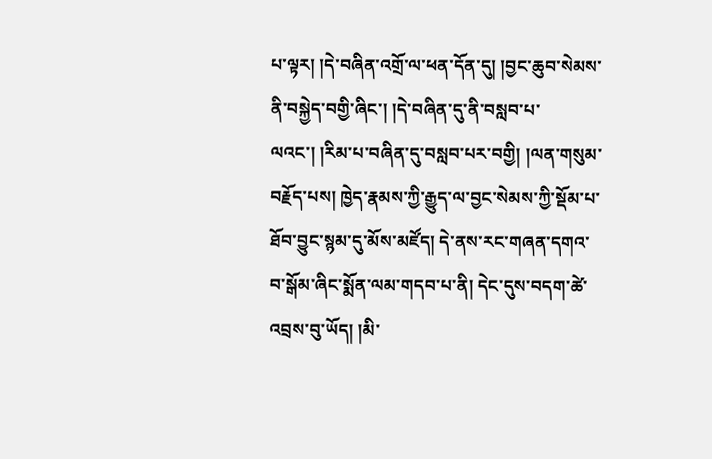པ་ལྟར། །དེ་བཞིན་འགྲོ་ལ་ཕན་དོན་དུ། །བྱང་ཆུབ་སེམས་ནི་བསྐྱེད་བགྱི་ཞིང་། །དེ་བཞིན་དུ་ནི་བསླབ་པ་ལའང་། །རིམ་པ་བཞིན་དུ་བསླབ་པར་བགྱི། །ལན་གསུམ་བརྗོད་པས། ཁྱེད་རྣམས་ཀྱི་རྒྱུད་ལ་བྱང་སེམས་ཀྱི་སྡོམ་པ་ཐོབ་བྱུང་སྙམ་དུ་མོས་མཛོད། དེ་ནས་རང་གཞན་དགའ་བ་སྒོམ་ཞིང་སྨོན་ལམ་གདབ་པ་ནི། དེང་དུས་བདག་ཚེ་འབྲས་བུ་ཡོད། །མི་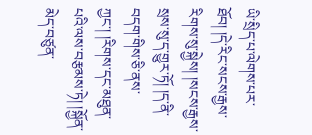ཡི་སྲིད་པ་ལེགས་པར་ཐོབ། །དེ་རིང་སངས་རྒྱས་རིགས་སུ་སྐྱེས། །སངས་རྒྱས་སྲས་སུ་ད་གྱུར་ཏོ། །ད་ནི་བདག་གིས་ཅི་ནས་ཀྱང་། །རིགས་དང་མཐུན་པའི་ལས་བརྩམས་ཏེ། །སྐྱོན་མེད་བཙུན་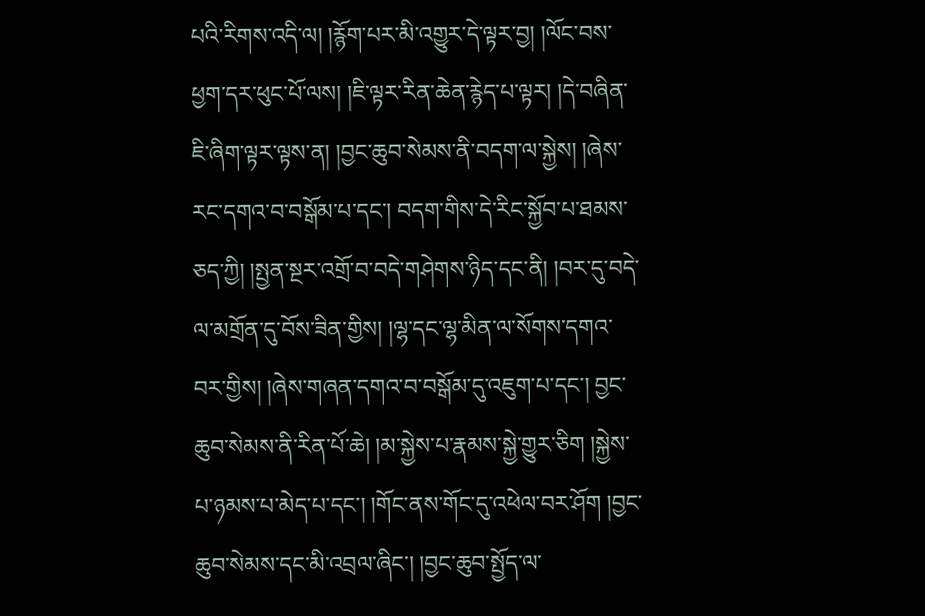པའི་རིགས་འདི་ལ། །རྙོག་པར་མི་འགྱུར་དེ་ལྟར་བྱ། །ལོང་བས་ཕྱག་དར་ཕུང་པོ་ལས། །ཇི་ལྟར་རིན་ཆེན་རྙེད་པ་ལྟར། །དེ་བཞིན་ཇི་ཞིག་ལྟར་ལྟས་ན། །བྱང་ཆུབ་སེམས་ནི་བདག་ལ་སྐྱེས། །ཞེས་རང་དགའ་བ་བསྒོམ་པ་དང་། བདག་གིས་དེ་རིང་སྐྱོབ་པ་ཐམས་ཅད་ཀྱི། །སྤྱན་སྔར་འགྲོ་བ་བདེ་གཤེགས་ཉིད་དང་ནི། །བར་དུ་བདེ་ལ་མགྲོན་དུ་བོས་ཟིན་གྱིས། །ལྷ་དང་ལྷ་མིན་ལ་སོགས་དགའ་བར་གྱིས། །ཞེས་གཞན་དགའ་བ་བསྒོམ་དུ་འཇུག་པ་དང་། བྱང་ཆུབ་སེམས་ནི་རིན་པོ་ཆེ། །མ་སྐྱེས་པ་རྣམས་སྐྱེ་གྱུར་ཅིག །སྐྱེས་པ་ཉམས་པ་མེད་པ་དང་། །གོང་ནས་གོང་དུ་འཕེལ་བར་ཤོག །བྱང་ཆུབ་སེམས་དང་མི་འབྲལ་ཞིང་། །བྱང་ཆུབ་སྤྱོད་ལ་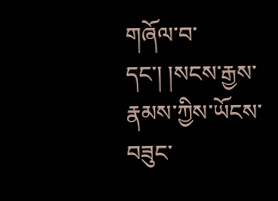གཞོལ་བ་དང་། །སངས་རྒྱས་རྣམས་ཀྱིས་ཡོངས་བཟུང་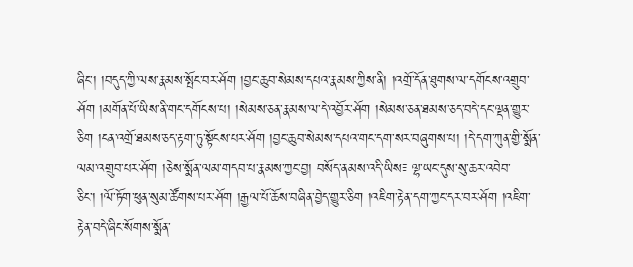ཞིང་། །བདུད་ཀྱི་ལས་རྣམས་སྤོང་བར་ཤོག །བྱང་ཆུབ་སེམས་དཔའ་རྣམས་ཀྱིས་ནི། །འགྲོ་དོན་ཐུགས་ལ་དགོངས་འགྲུབ་ཤོག །མགོན་པོ་ཡིས་ནི་གང་དགོངས་པ། །སེམས་ཅན་རྣམས་ལ་དེ་འབྱོར་ཤོག །སེམས་ཅན་ཐམས་ཅད་བདེ་དང་ལྡན་གྱུར་ཅིག །ངན་འགྲོ་ཐམས་ཅད་རྟག་ཏུ་སྟོངས་པར་ཤོག །བྱང་ཆུབ་སེམས་དཔའ་གང་དག་སར་བཞུགས་པ། །དེ་དག་ཀུན་གྱི་སྨོན་ལམ་འགྲུབ་པར་ཤོག །ཅེས་སྨོན་ལམ་གདབ་པ་རྣམས་ཀྱང་བྱ། བསོད་ནམས་འདི་ཡིས༴ ལྷ་ཡང་དུས་སུ་ཆར་འབེབ་ཅིང་། །ལོ་ཏོག་ཕུན་སུམ་ཚོགས་པར་ཤོག །རྒྱལ་པོ་ཆོས་བཞིན་བྱེད་གྱུར་ཅིག །འཇིག་རྟེན་དག་ཀྱང་དར་བར་ཤོག །འཇིག་རྟེན་བདེ་ཞིང་སོགས་སྨོན་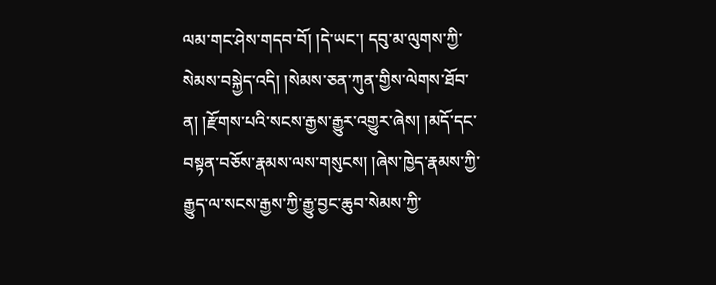ལམ་གང་ཤེས་གདབ་བོ། །དེ་ཡང་། དབུ་མ་ལུགས་ཀྱི་སེམས་བསྐྱེད་འདི། །སེམས་ཅན་ཀུན་གྱིས་ལེགས་ཐོབ་ན། །རྫོགས་པའི་སངས་རྒྱས་རྒྱུར་འགྱུར་ཞེས། །མདོ་དང་བསྟན་བཅོས་རྣམས་ལས་གསུངས། །ཞེས་ཁྱེད་རྣམས་ཀྱི་རྒྱུད་ལ་སངས་རྒྱས་ཀྱི་རྒྱུ་བྱང་ཆུབ་སེམས་ཀྱི་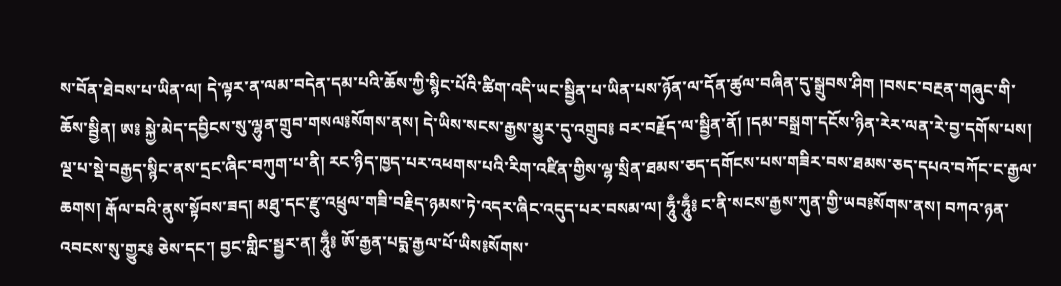ས་བོན་ཐེབས་པ་ཡིན་ལ། དེ་ལྟར་ན་ལམ་བདེན་དམ་པའི་ཆོས་ཀྱི་སྙིང་པོའི་ཚིག་འདི་ཡང་སྦྱིན་པ་ཡིན་པས་ཉོན་ལ་དོན་ཚུལ་བཞིན་དུ་སྒྲུབས་ཤིག །བསང་བརྔན་གཞུང་གི་ཆོས་སྦྱིན། ཨ༔ སྐྱེ་མེད་དབྱིངས་སུ་ལྷུན་གྲུབ་གསལ༔སོགས་ནས། དེ་ཡིས་སངས་རྒྱས་མྱུར་དུ་འགྲུབ༔ བར་བརྗོད་ལ་སྦྱིན་ནོ། །དམ་བསྒྲག་དངོས་ཉིན་རེར་ལན་རེ་བྱ་དགོས་པས། ལྔ་པ་སྡེ་བརྒྱད་སྙིང་ནས་དྲང་ཞིང་བཀུག་པ་ནི། རང་ཉིད་ཁྱད་པར་འཕགས་པའི་རིག་འཛིན་གྱིས་ལྷ་སྲིན་ཐམས་ཅད་དགོངས་པས་གཟིར་བས་ཐམས་ཅད་དཔའ་བཀོང་ང་རྒྱལ་ཆགས། རྒོལ་བའི་ནུས་སྟོབས་ཟད། མཐུ་དང་རྫུ་འཕྲུལ་གཟི་བརྗིད་ཉམས་ཏེ་འདར་ཞིང་འདུད་པར་བསམ་ལ། ཧཱུྃ་ཧཱུྃ༔ ང་ནི་སངས་རྒྱས་ཀུན་གྱི་ཡབ༔སོགས་ནས། བཀའ་ཉན་འབངས་སུ་གྱུར༔ ཅེས་དང་། བྱང་གླིང་སྦྱར་ན། ཧཱུྃ༔ ཨོ་རྒྱན་པདྨ་རྒྱལ་པོ་ཡིས༔སོགས་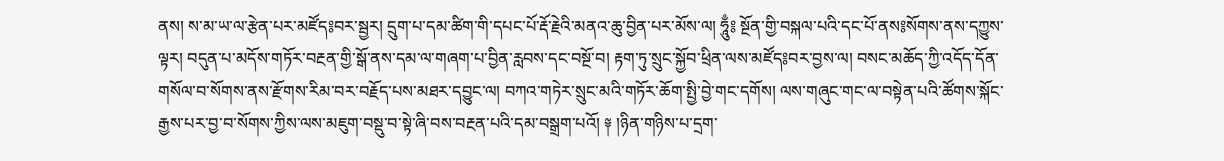ནས། ས་མ་ཡ་ལ་རྩེན་པར་མཛོད༔བར་སྦྱར། དྲུག་པ་དམ་ཚིག་གི་དཔང་པོ་རྡོ་རྗེའི་མནའ་ཆུ་བྱིན་པར་མོས་ལ། ཧཱུྃ༔ སྔོན་གྱི་བསྐལ་པའི་དང་པོ་ནས༔སོགས་ནས་དཀྱུས་ལྟར། བདུན་པ་མདོས་གཏོར་བརྔན་གྱི་སྒོ་ནས་དམ་ལ་གཞག་པ་བྱིན་རླབས་དང་བསྔོ་བ། རྟག་ཏུ་སྲུང་སྐྱོབ་ཕྲིན་ལས་མཛོད༔བར་བྱས་ལ། བསང་མཆོད་ཀྱི་འདོད་དོན་གསོལ་བ་སོགས་ནས་རྫོགས་རིམ་བར་བརྗོད་པས་མཐར་དབྱུང་ལ། བཀའ་གཏེར་སྲུང་མའི་གཏོར་ཆོག་སྤྱི་བྱེ་གང་དགོས། ལས་གཞུང་གང་ལ་བསྟེན་པའི་ཚོགས་སྐོང་རྒྱས་པར་བྱ་བ་སོགས་ཀྱིས་ལས་མཇུག་བསྡུ་བ་སྟེ་ཞི་བས་བརྔན་པའི་དམ་བསྒྲག་པའོ། ༈ །ཉིན་གཉིས་པ་དྲག་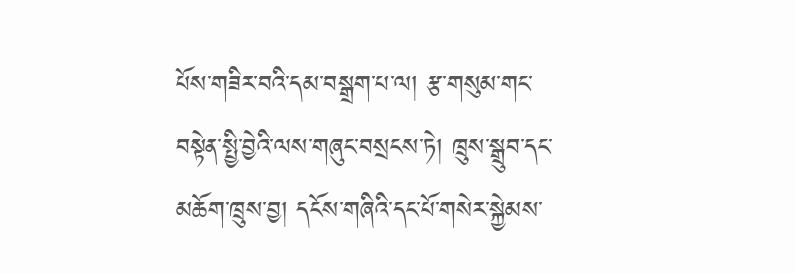པོས་གཟིར་བའི་དམ་བསྒྲག་པ་ལ། རྩ་གསུམ་གང་བསྟེན་སྤྱི་བྱེའི་ལས་གཞུང་བསྲངས་ཏེ། ཁྲུས་སྒྲུབ་དང་མཆོག་ཁྲུས་བྱ། དངོས་གཞིའི་དང་པོ་གསེར་སྐྱེམས་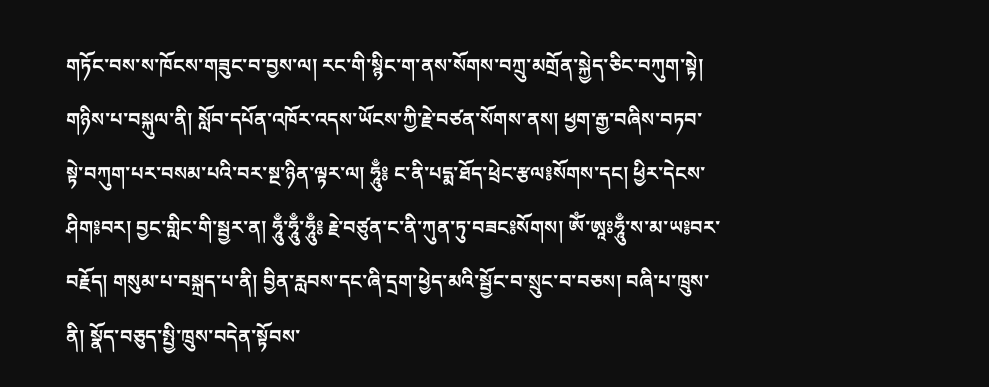གཏོང་བས་ས་ཁོངས་གཟུང་བ་བྱས་ལ། རང་གི་སྙིང་ག་ནས་སོགས་བཀྲུ་མགྲོན་སྐྱེད་ཅིང་བཀུག་སྟེ། གཉིས་པ་བསྐུལ་ནི། སློབ་དཔོན་འཁོར་འདས་ཡོངས་ཀྱི་རྗེ་བཙན་སོགས་ནས། ཕྱག་རྒྱ་བཞིས་བཏབ་སྟེ་བཀུག་པར་བསམ་པའི་བར་སྔ་ཉིན་ལྟར་ལ། ཧཱུྃ༔ ང་ནི་པདྨ་ཐོད་ཕྲེང་རྩལ༔སོགས་དང། ཕྱིར་དེངས་ཤིག༔བར། བྱང་གླིང་གི་སྦྱར་ན། ཧཱུྃ་ཧཱུྃ་ཧཱུྃ༔ རྗེ་བཙུན་ང་ནི་ཀུན་ཏུ་བཟང༔སོགས། ཨོཾ་ཨཱཿཧཱུྃ་ས་མ་ཡ༔བར་བརྗོད། གསུམ་པ་བསྐྲད་པ་ནི། བྱིན་རླབས་དང་ཞི་དྲག་ཕྱེད་མའི་སྦྱོང་བ་སྲུང་བ་བཅས། བཞི་པ་ཁྲུས་ནི། སྣོད་བཅུད་སྤྱི་ཁྲུས་བདེན་སྟོབས་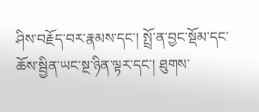ཤིས་བརྗོད་བར་རྣམས་དང་། སྤྲོ་ན་བྱང་སྡོམ་དང་ཆོས་སྦྱིན་ཡང་སྔ་ཉིན་ལྟར་དང་། ཐུགས་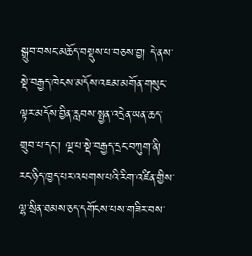སྒྲུབ་བསང་མཆོད་བསྡུས་པ་བཅས་བྱ། དེ་ནས་སྡེ་བརྒྱད་ཁེངས་མདོས་འཇམ་མགོན་གསུང་ལྟར་མདོས་བྱིན་རླབས་སྤྱན་འདྲེན་ཡན་ཆད་གྲུབ་པ་དང་། ལྔ་པ་སྡེ་བརྒྱད་དྲང་བཀུག་ནི། རང་ཉིད་ཁྱད་པར་འཕགས་པའི་རིག་འཛིན་གྱིས་ལྷ་སྲིན་ཐམས་ཅད་དགོངས་པས་གཟིར་བས་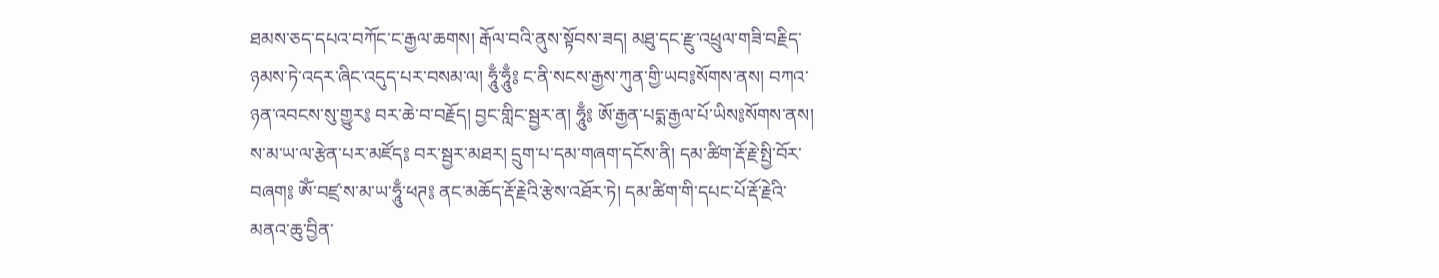ཐམས་ཅད་དཔའ་བཀོང་ང་རྒྱལ་ཆགས། རྒོལ་བའི་ནུས་སྟོབས་ཟད། མཐུ་དང་རྫུ་འཕྲུལ་གཟི་བརྗིད་ཉམས་ཏེ་འདར་ཞིང་འདུད་པར་བསམ་ལ། ཧཱུྃ་ཧཱུྃ༔ ང་ནི་སངས་རྒྱས་ཀུན་གྱི་ཡབ༔སོགས་ནས། བཀའ་ཉན་འབངས་སུ་གྱུར༔ བར་ཆེ་བ་བརྗོད། བྱང་གླིང་སྦྱར་ན། ཧཱུྃ༔ ཨོ་རྒྱན་པདྨ་རྒྱལ་པོ་ཡིས༔སོགས་ནས། ས་མ་ཡ་ལ་རྩེན་པར་མཛོད༔ བར་སྦྱར་མཐར། དྲུག་པ་དམ་གཞག་དངོས་ནི། དམ་ཚིག་རྡོ་རྗེ་སྤྱི་བོར་བཞག༔ ཨོཾ་བཛྲ་ས་མ་ཡ་ཧཱུྃ་ཕཊ༔ ནང་མཆོད་རྡོ་རྗེའི་རྩེས་འཐོར་ཏེ། དམ་ཚིག་གི་དཔང་པོ་རྡོ་རྗེའི་མནའ་ཆུ་བྱིན་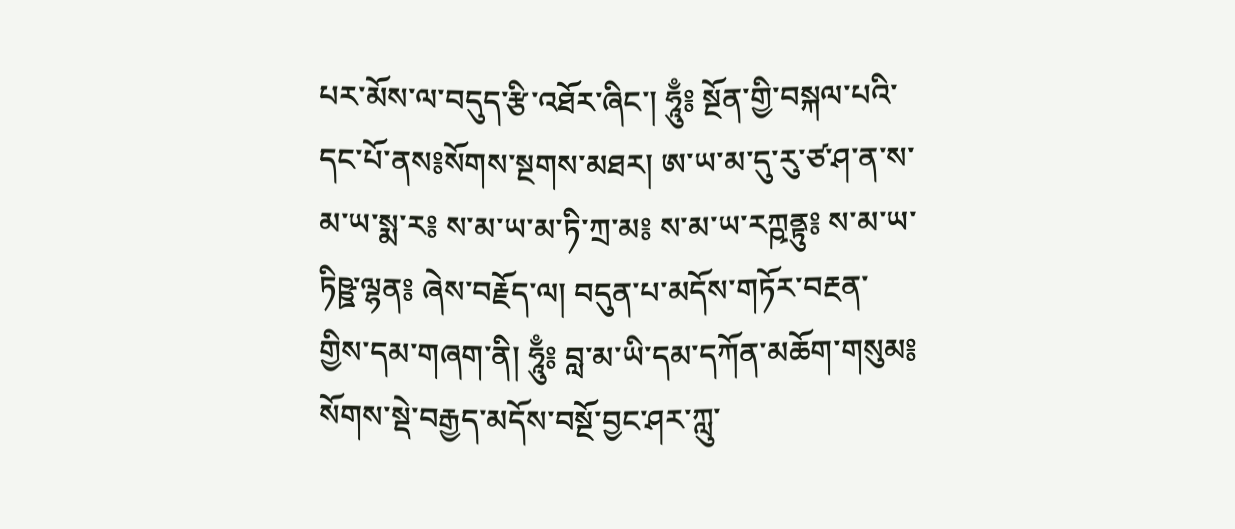པར་མོས་ལ་བདུད་རྩི་འཐོར་ཞིང་། ཧཱུྃ༔ སྔོན་གྱི་བསྐལ་པའི་དང་པོ་ནས༔སོགས་སྔགས་མཐར། ཨ་ཡ་མ་དུ་རུ་ཙ་ཤ་ན་ས་མ་ཡ་སྨ་ར༔ ས་མ་ཡ་མ་ཏི་ཀྲ་མ༔ ས་མ་ཡ་རཀྵནྟུ༔ ས་མ་ཡ་ཏིཥྛ་ལྷན༔ ཞེས་བརྗོད་ལ། བདུན་པ་མདོས་གཏོར་བརྔན་གྱིས་དམ་གཞག་ནི། ཧཱུྃ༔ བླ་མ་ཡི་དམ་དཀོན་མཆོག་གསུམ༔ སོགས་སྡེ་བརྒྱད་མདོས་བསྔོ་བྱང་ཤར་ཀླུ་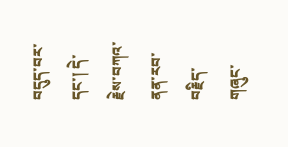བདུད་བར་དང་། དེ་རྗེས་བཀའ་ནན་རབ་བརྗིད་གཞུང་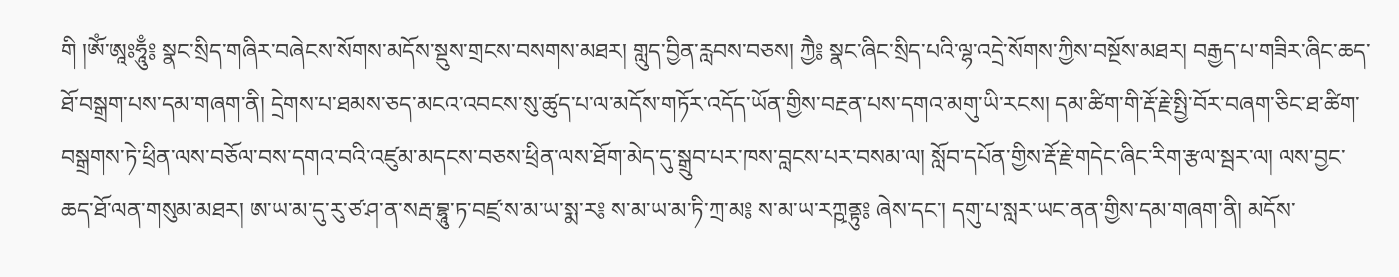གི །ཨོཾ་ཨཱཿཧཱུྃ༔ སྣང་སྲིད་གཞིར་བཞེངས་སོགས་མདོས་སྡུས་གྲངས་བསགས་མཐར། གླུད་བྱིན་རླབས་བཅས། ཀྱཻ༔ སྣང་ཞིང་སྲིད་པའི་ལྷ་འདྲེ་སོགས་ཀྱིས་བསྔོས་མཐར། བརྒྱད་པ་གཟིར་ཞིང་ཆད་ཐོ་བསྒྲག་པས་དམ་གཞག་ནི། དྲེགས་པ་ཐམས་ཅད་མངའ་འབངས་སུ་ཚུད་པ་ལ་མདོས་གཏོར་འདོད་ཡོན་གྱིས་བརྔན་པས་དགའ་མགུ་ཡི་རངས། དམ་ཚིག་གི་རྡོ་རྗེ་སྤྱི་བོར་བཞག་ཅིང་ཐ་ཚིག་བསྒྲགས་ཏེ་ཕྲིན་ལས་བཅོལ་བས་དགའ་བའི་འཛུམ་མདངས་བཅས་ཕྲིན་ལས་ཐོག་མེད་དུ་སྒྲུབ་པར་ཁས་བླངས་པར་བསམ་ལ། སློབ་དཔོན་གྱིས་རྡོ་རྗེ་གདེང་ཞིང་རིག་རྩལ་སྦར་ལ། ལས་བྱང་ཆད་ཐོ་ལན་གསུམ་མཐར། ཨ་ཡ་མ་དུ་རུ་ཙ་ཤ་ན་སརྦ་བྷཱུ་ཏ་བཛྲ་ས་མ་ཡ་སྨ་ར༔ ས་མ་ཡ་མ་ཏི་ཀྲ་མ༔ ས་མ་ཡ་རཀྵནྟུ༔ ཞེས་དང་། དགུ་པ་སླར་ཡང་ནན་གྱིས་དམ་གཞག་ནི། མདོས་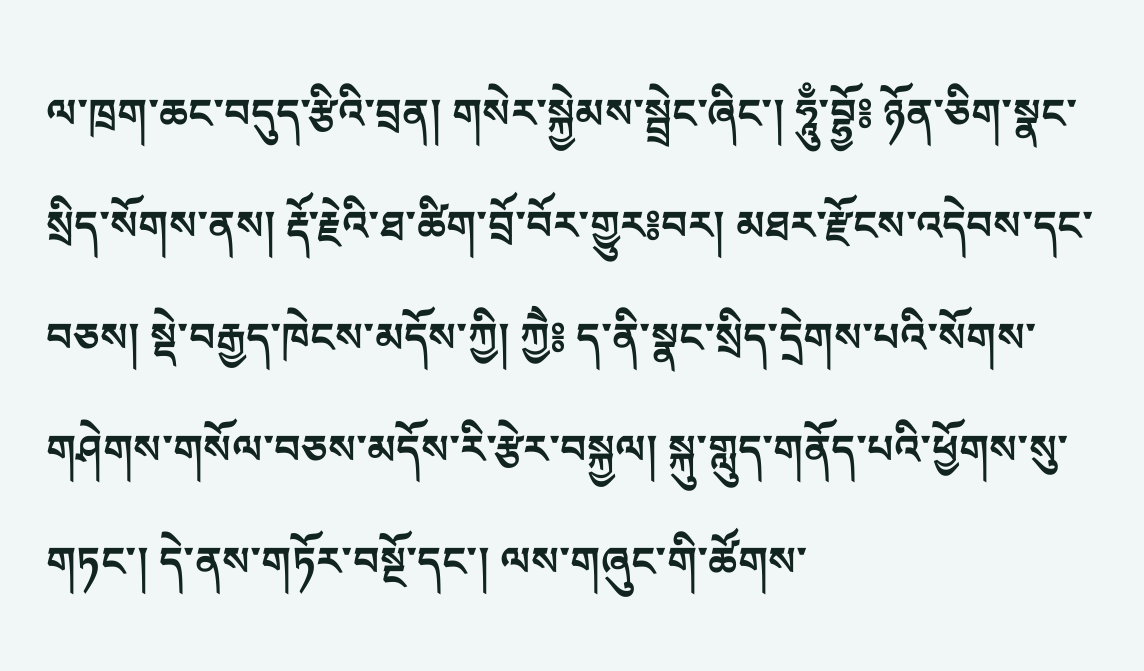ལ་ཁྲག་ཆང་བདུད་རྩིའི་བྲན། གསེར་སྐྱེམས་སྦྲེང་ཞིང་། ཧཱུྃ་བྷྱོ༔ ཉོན་ཅིག་སྣང་སྲིད་སོགས་ནས། རྡོ་རྗེའི་ཐ་ཚིག་བྲོ་བོར་གྱུར༔བར། མཐར་རྫོངས་འདེབས་དང་བཅས། སྡེ་བརྒྱད་ཁེངས་མདོས་ཀྱི། ཀྱཻ༔ ད་ནི་སྣང་སྲིད་དྲེགས་པའི་སོགས་གཤེགས་གསོལ་བཅས་མདོས་རི་རྩེར་བསྐྱལ། སྐུ་གླུད་གནོད་པའི་ཕྱོགས་སུ་གཏང་། དེ་ནས་གཏོར་བསྔོ་དང་། ལས་གཞུང་གི་ཚོགས་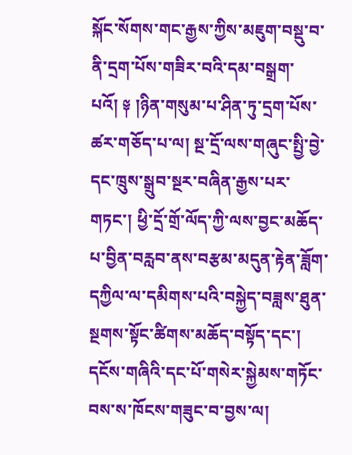སྐོང་སོགས་གང་རྒྱས་ཀྱིས་མཇུག་བསྡུ་བ་ནི་དྲག་པོས་གཟིར་བའི་དམ་བསྒྲག་པའོ། ༈ །ཉིན་གསུམ་པ་ཤིན་ཏུ་དྲག་པོས་ཚར་གཅོད་པ་ལ། སྔ་དྲོ་ལས་གཞུང་སྤྱི་བྱེ་དང་ཁྲུས་སྒྲུབ་སྔར་བཞིན་རྒྱས་པར་གཏང་། ཕྱི་དྲོ་གྲོ་ལོད་ཀྱི་ལས་བྱང་མཆོད་པ་བྱིན་བརླབ་ནས་བརྩམ་མདུན་རྟེན་ཟློག་དཀྱིལ་ལ་དམིགས་པའི་བསྐྱེད་བཟླས་ཐུན་སྔགས་སྟོང་ཚིགས་མཆོད་བསྟོད་དང་། དངོས་གཞིའི་དང་པོ་གསེར་སྐྱེམས་གཏོང་བས་ས་ཁོངས་གཟུང་བ་བྱས་ལ།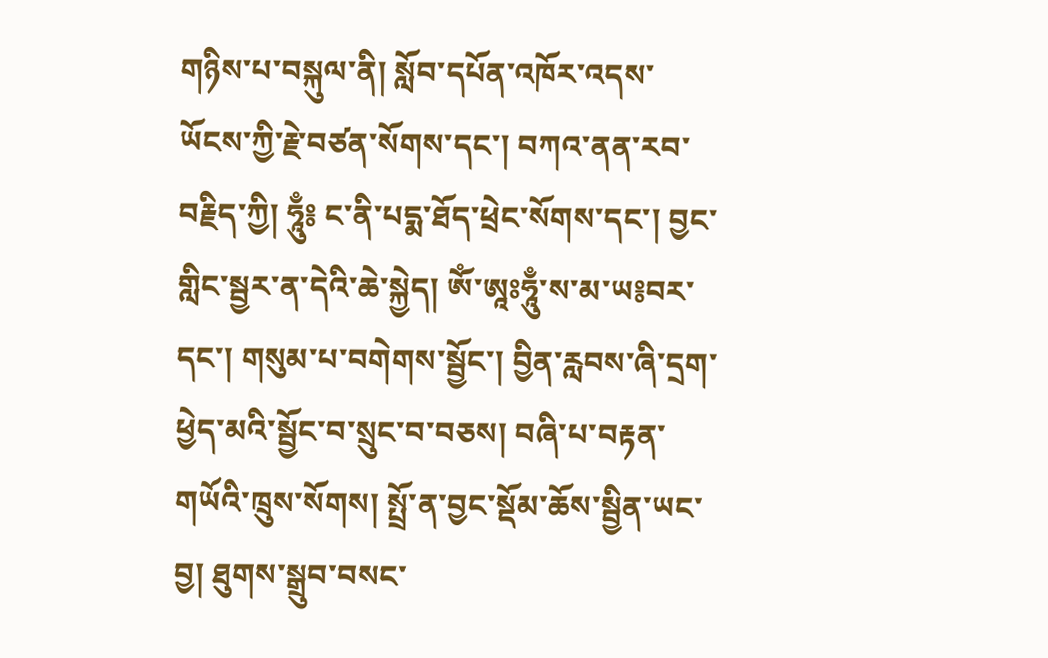གཉིས་པ་བསྐུལ་ནི། སློབ་དཔོན་འཁོར་འདས་ཡོངས་ཀྱི་རྗེ་བཙན་སོགས་དང་། བཀའ་ནན་རབ་བརྗིད་ཀྱི། ཧཱུྃ༔ ང་ནི་པདྨ་ཐོད་ཕྲེང་སོགས་དང་། བྱང་གླིང་སྦྱར་ན་དེའི་ཆེ་སྐྱེད། ཨོཾ་ཨཱཿཧཱུྃ་ས་མ་ཡ༔བར་དང་། གསུམ་པ་བགེགས་སྦྱོང་། བྱིན་རླབས་ཞི་དྲག་ཕྱེད་མའི་སྦྱོང་བ་སྲུང་བ་བཅས། བཞི་པ་བརྟན་གཡོའི་ཁྲུས་སོགས། སྤྲོ་ན་བྱང་སྡོམ་ཆོས་སྦྱིན་ཡང་བྱ། ཐུགས་སྒྲུབ་བསང་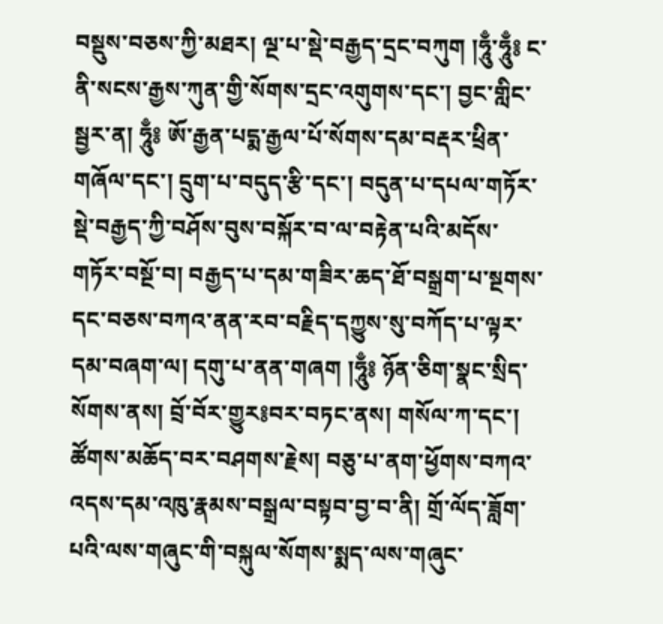བསྡུས་བཅས་ཀྱི་མཐར། ལྔ་པ་སྡེ་བརྒྱད་དྲང་བཀུག །ཧཱུྃ་ཧཱུྃ༔ ང་ནི་སངས་རྒྱས་ཀུན་གྱི་སོགས་དྲང་འགུགས་དང་། བྱང་གླིང་སྦྱར་ན། ཧཱུྃ༔ ཨོ་རྒྱན་པདྨ་རྒྱལ་པོ་སོགས་དམ་བརྡར་ཕྲིན་གཞོལ་དང་། དྲུག་པ་བདུད་རྩི་དང་། བདུན་པ་དཔལ་གཏོར་སྡེ་བརྒྱད་ཀྱི་བཤོས་བུས་བསྐོར་བ་ལ་བརྟེན་པའི་མདོས་གཏོར་བསྔོ་བ། བརྒྱད་པ་དམ་གཟིར་ཆད་ཐོ་བསྒྲག་པ་སྔགས་དང་བཅས་བཀའ་ནན་རབ་བརྗིད་དཀྱུས་སུ་བཀོད་པ་ལྟར་དམ་བཞག་ལ། དགུ་པ་ནན་གཞག །ཧཱུྃ༔ ཉོན་ཅིག་སྣང་སྲིད་སོགས་ནས། བྲོ་བོར་གྱུར༔བར་བཏང་ནས། གསོལ་ཀ་དང་། ཚོགས་མཆོད་བར་བཤགས་རྗེས། བཅུ་པ་ནག་ཕྱོགས་བཀའ་འདས་དམ་འཁུ་རྣམས་བསྒྲལ་བསྟབ་བྱ་བ་ནི། གྲོ་ལོད་ཟློག་པའི་ལས་གཞུང་གི་བསྐུལ་སོགས་སྨད་ལས་གཞུང་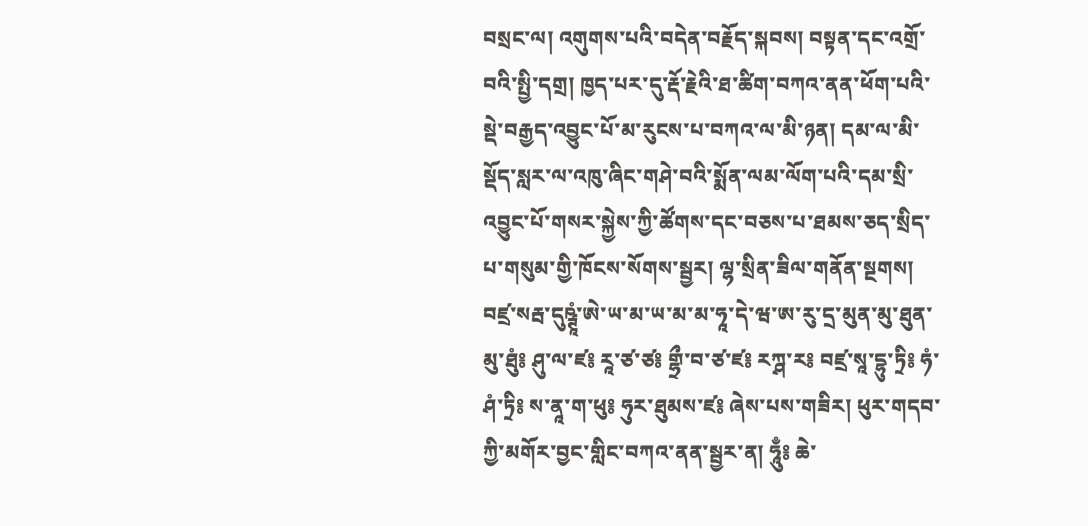བསྲང་ལ། འགུགས་པའི་བདེན་བརྗོད་སྐབས། བསྟན་དང་འགྲོ་བའི་སྤྱི་དགྲ། ཁྱད་པར་དུ་རྡོ་རྗེའི་ཐ་ཚིག་བཀའ་ནན་ཕོག་པའི་སྡེ་བརྒྱད་འབྱུང་པོ་མ་རུངས་པ་བཀའ་ལ་མི་ཉན། དམ་ལ་མི་སྡོད་སླར་ལ་འཁུ་ཞིང་གཤེ་བའི་སྨོན་ལམ་ལོག་པའི་དམ་སྲི་འབྱུང་པོ་གསར་སྐྱེས་ཀྱི་ཚོགས་དང་བཅས་པ་ཐམས་ཅད་སྲིད་པ་གསུམ་གྱི་ཁོངས་སོགས་སྦྱར། ལྷ་སྲིན་ཟིལ་གནོན་སྔགས། བཛྲ་སརྦ་དུཥྚཱཾ་ཨེ་ཡ་མ་ཡ་མ་མ་ཧཱ་དེ་ཝ་ཨ་རུ་དྲ་མུན་མུ་ཐུན་མུ་ཐུཾ༔ ཤུ་ལ་ཛ༔ རཱ་ཙ་ཙ༔ གྷྲྀ་བ་ཙ་ཛ༔ རཀྴ་ར༔ བཛྲ་སཱ་དྷུ་ཏྲི༔ ཧཾ་ཤཾ་ཏྲི༔ ས་ནཱ་ག་ཕུ༔ ཧུར་ཐུམས་ཛ༔ ཞེས་པས་གཟིར། ཕུར་གདབ་ཀྱི་མགོར་བྱང་གླིང་བཀའ་ནན་སྦྱར་ན། ཧཱུྃ༔ ཆེ་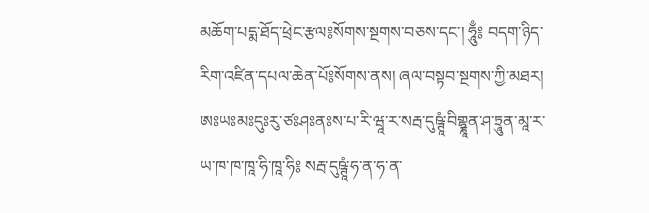མཆོག་པདྨ་ཐོད་ཕྲེང་རྩལ༔སོགས་སྔགས་བཅས་དང་། ཧཱུྃ༔ བདག་ཉིད་རིག་འཛིན་དཔལ་ཆེན་པོ༔སོགས་ནས། ཞལ་བསྟབ་སྔགས་ཀྱི་མཐར། ཨཿཡཿམཿདུཿརུ་ཙཿཤཿནཿས་པ་རི་ཝཱ་ར་སརྦ་དུཥྚཱཾ་བིགྷྣཱན་ཤ་ཏྲཱུན་མཱ་ར་ཡ་ཁ་ཁ་ཁཱ་ཧི་ཁཱ་ཧི༔ སརྦ་དུཥྚཱཾ་ཧ་ན་ཧ་ན་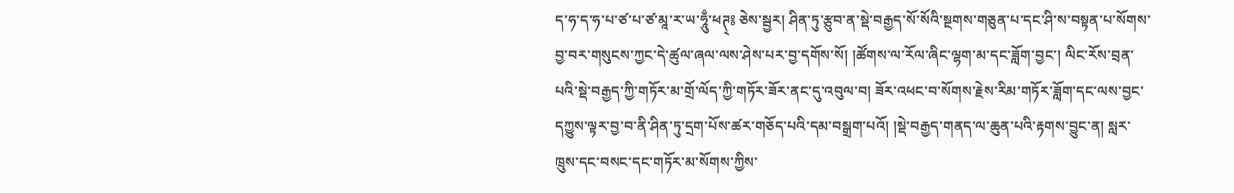ད་ཧ་ད་ཧ་པ་ཙ་པ་ཙ་མཱ་ར་ཡ་ཧཱུྃ་ཕཊ྄༔ ཅེས་སྦྱར། ཤིན་ཏུ་རྩུབ་ན་སྡེ་བརྒྱད་སོ་སོའི་སྔགས་གཅུན་པ་དང་ཤི་ས་བསྟན་པ་སོགས་བྱ་བར་གསུངས་ཀྱང་དེ་ཚུལ་ཞལ་ལས་ཤེས་པར་བྱ་དགོས་སོ། །ཚོགས་ལ་རོལ་ཞིང་ལྷག་མ་དང་ཟློག་བྱང་། ལིང་རོས་བྲན་པའི་སྡེ་བརྒྱད་ཀྱི་གཏོར་མ་གྲོ་ལོད་ཀྱི་གཏོར་ཟོར་ནང་དུ་འབུལ་བ། ཟོར་འཕང་བ་སོགས་རྗེས་རིམ་གཏོར་ཟློག་དང་ལས་བྱང་དཀྱུས་ལྟར་བྱ་བ་ནི་ཤིན་ཏུ་དྲག་པོས་ཚར་གཅོད་པའི་དམ་བསྒྲག་པའོ། །སྡེ་བརྒྱད་གནད་ལ་ཆུན་པའི་རྟགས་བྱུང་ན། སླར་ཁྲུས་དང་བསང་དང་གཏོར་མ་སོགས་ཀྱིས་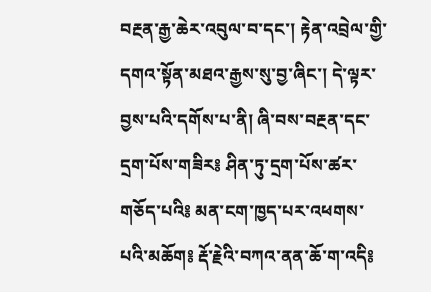བརྔན་རྒྱ་ཆེར་འབུལ་བ་དང་། རྟེན་འབྲེལ་གྱི་དགའ་སྟོན་མཐའ་རྒྱས་སུ་བྱ་ཞིང་། དེ་ལྟར་བྱས་པའི་དགོས་པ་ནི། ཞི་བས་བརྔན་དང་དྲག་པོས་གཟིར༔ ཤིན་ཏུ་དྲག་པོས་ཚར་གཅོད་པའི༔ མན་ངག་ཁྱད་པར་འཕགས་པའི་མཆོག༔ རྡོ་རྗེའི་བཀའ་ནན་ཆོ་ག་འདི༔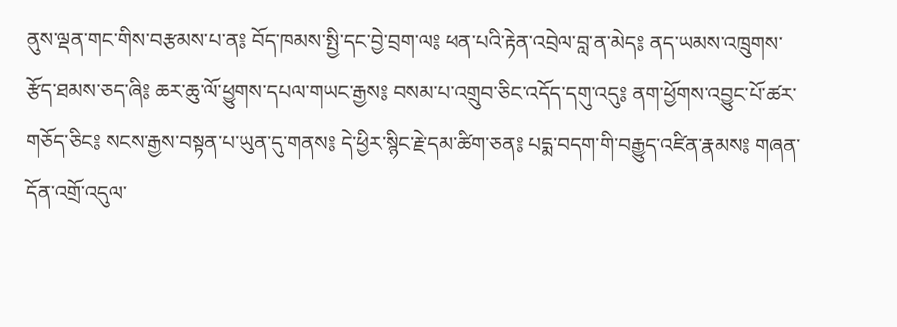ནུས་ལྡན་གང་གིས་བརྩམས་པ་ན༔ བོད་ཁམས་སྤྱི་དང་བྱེ་བྲག་ལ༔ ཕན་པའི་རྟེན་འབྲེལ་བླ་ན་མེད༔ ནད་ཡམས་འཁྲུགས་རྩོད་ཐམས་ཅད་ཞི༔ ཆར་ཆུ་ལོ་ཕྱུགས་དཔལ་གཡང་རྒྱས༔ བསམ་པ་འགྲུབ་ཅིང་འདོད་དགུ་འདུ༔ ནག་ཕྱོགས་འབྱུང་པོ་ཚར་གཅོད་ཅིང༔ སངས་རྒྱས་བསྟན་པ་ཡུན་དུ་གནས༔ དེ་ཕྱིར་སྙིང་རྗེ་དམ་ཚིག་ཅན༔ པདྨ་བདག་གི་བརྒྱུད་འཛིན་རྣམས༔ གཞན་དོན་འགྲོ་འདུལ་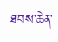ཐབས་ཆེན་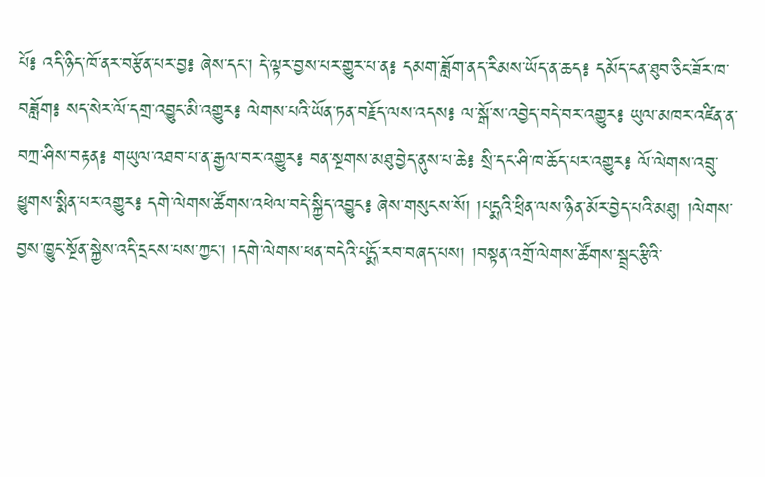པོ༔ འདི་ཉིད་ཁོ་ནར་བརྩོན་པར་བྱ༔ ཞེས་དང་། དེ་ལྟར་བྱས་པར་གྱུར་པ་ན༔ དམག་ཟློག་ནད་རིམས་ཡོད་ན་ཆད༔ དམོད་ངན་ཐུབ་ཅིང་ཟོར་ཁ་བཟློག༔ སད་སེར་ལོ་དགྲ་འབྱུང་མི་འགྱུར༔ ལེགས་པའི་ཡོན་ཏན་བརྗོད་ལས་འདས༔ ལ་སྒོ་ས་འབྱེད་བདེ་བར་འགྱུར༔ ཡུལ་མཁར་འཛིན་ན་བཀྲ་ཤིས་བརྟན༔ གཡུལ་འཐབ་པ་ན་རྒྱལ་བར་འགྱུར༔ བན་སྔགས་མཐུ་བྱེད་ནུས་པ་ཆེ༔ སྲི་དང་ཤི་ཁ་ཆོད་པར་འགྱུར༔ ལོ་ལེགས་འབྲུ་ཕྱུགས་སྨིན་པར་འགྱུར༔ དགེ་ལེགས་ཚོགས་འཕེལ་བདེ་སྐྱིད་འབྱུང༔ ཞེས་གསུངས་སོ། །པདྨའི་ཕྲིན་ལས་ཉིན་མོར་བྱེད་པའི་མཐུ། །ལེགས་བྱས་ཁྱུང་སྔོན་སྐྱེས་འདི་དྲངས་པས་ཀྱང་། །དགེ་ལེགས་ཕན་བདེའི་པདྨོ་རབ་བཞད་པས། །བསྟན་འགྲོ་ལེགས་ཚོགས་སྦྲང་རྩིའི་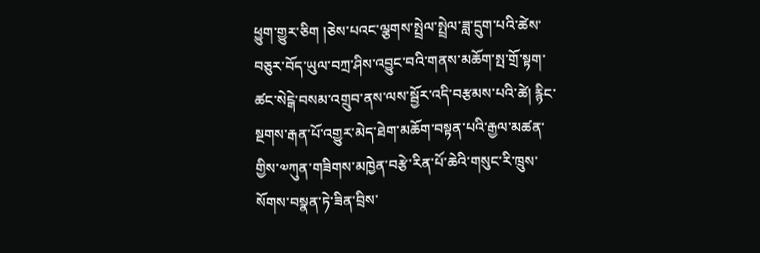ཕྱུག་གྱུར་ཅིག །ཅེས་པའང་ལྕགས་སྤྲེལ་སྤྲེལ་ཟླ་དྲུག་པའི་ཚེས་བཅུར་བོད་ཡུལ་བཀྲ་ཤིས་འབྱུང་བའི་གནས་མཆོག་སྤ་གྲོ་སྟག་ཚང་སེངྒེ་བསམ་འགྲུབ་ནས་ལས་སྦྱོར་འདི་བརྩམས་པའི་ཚེ། རྙིང་སྔགས་རྒན་པོ་འགྱུར་མེད་ཐེག་མཆོག་བསྟན་པའི་རྒྱལ་མཚན་གྱིས་༧ཀུན་གཟིགས་མཁྱེན་བརྩེ་རིན་པོ་ཆེའི་གསུང་རི་ཁྲུས་སོགས་བསྣན་ཏེ་ཟིན་བྲིས་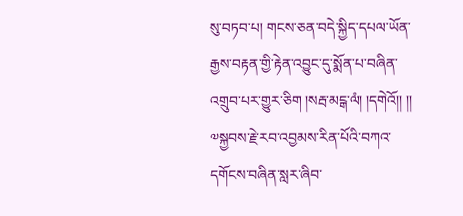སུ་བཏབ་པ། གངས་ཅན་བདེ་སྐྱིད་དཔལ་ཡོན་རྒྱས་བརྟན་གྱི་རྟེན་འབྱུང་དུ་སྨོན་པ་བཞིན་འགྲུབ་པར་གྱུར་ཅིག །སརྦ་མངྒ་ལཾ། །དགེའོ།། །། ༧སྐྱབས་རྗེ་རབ་འབྱམས་རིན་པོའི་བཀའ་དགོངས་བཞིན་སླར་ཞིབ་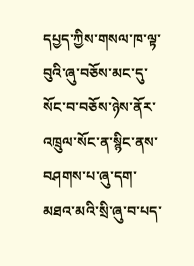དཔྱད་ཀྱིས་གསལ་ཁ་ལྟ་བུའི་ཞུ་བཅོས་མང་དུ་སོང་བ་བཅོས་ཉེས་ནོར་འཁྲུལ་སོང་ན་སྙིང་ནས་བཤགས་པ་ཞུ་དག་མཐའ་མའི་སྲི་ཞུ་བ་པད་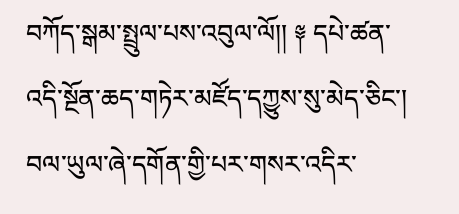བཀོད་སྒམ་སྤྲུལ་པས་འབུལ་ལོ།། ༈ དཔེ་ཚན་འདི་སྔོན་ཆད་གཏེར་མཛོད་དཀྱུས་སུ་མེད་ཅིང་། བལ་ཡུལ་ཞེ་དགོན་གྱི་པར་གསར་འདིར་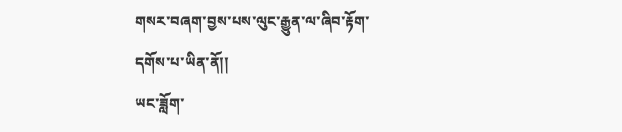གསར་བཞག་བྱས་པས་ལུང་རྒྱུན་ལ་ཞིབ་རྟོག་དགོས་པ་ཡིན་ནོ།།
ཡང་ཟློག་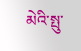མེའི་སྤུ་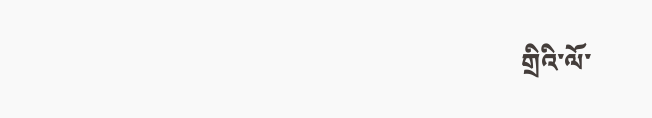གྲིའི་ལོ་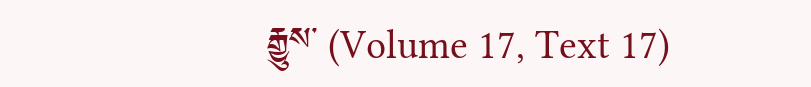རྒྱུས་ (Volume 17, Text 17)